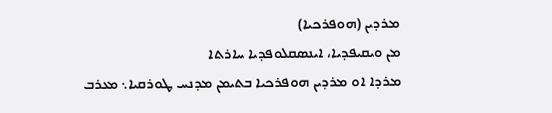ܡܪܕܝܢ (ܗܘܦܪܟܝܐ)
ܡܢ ܘܝܩܝܦܕܝܐ، ܐܝܢܣܩܠܘܦܕܝܐ ܚܐܪܬܐ
ܡܪܕܐ ܐܘ ܡܪܕܝܢ ܗܘܦܪܟܝܐ ܒܬܝܡܢ ܡܕܢܚ ܛܘܪܩܝܐ܆ ܡܥܪܒ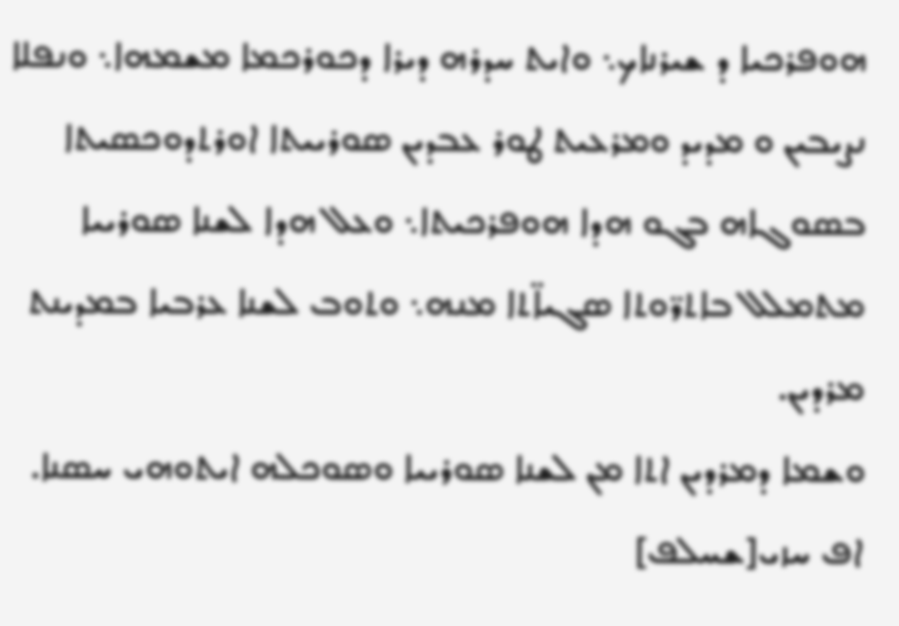ܗܘܦܪܟܝܐ ܕ ܫܝܪܢܐܟ܆ ܘܐܝܬ ܚܕܪܗ ܕܝܪܐ ܕܟܘܪܟܡܐ ܡܫܡܗܐ܆ ܘܢܦܠܐ ܢܨܝܒܝܢ ܘ ܡܕܝܕ ܘܡܪܥܝܬ ܛܘܪ ܥܒܕܝܢ ܣܘܪܝܝܬܐ ܐܘܪܬܕܘܟܣܝܬܐ ܒܣܘܓܐܗ ܒܓܘ ܗܕܐ ܗܘܦܪܟܝܬܐ܆ ܘܥܠ ܗܕܐ ܠܫܢܐ ܣܘܪܝܝܐ ܡܬܡܠܠ ܒܐܬܪ̈ܘܬܐ ܣܓܝܐ̈ܬܐ ܡܢܗ܆ ܘܬܘܒ ܠܫܢܐ ܥܪܒܝܐ ܒܡܕܝܢܬ ܡܪܕܝܢ.
ܘܫܡܐ ܕܡܪܕܝܢ ܐܬܐ ܡܢ ܠܫܢܐ ܣܘܪܝܝܐ ܘܣܘܟܠܗ ܐܝܬܘܗܝ ܚܣܢܐ.
ܐܦ ܚܙܝ[ܫܚܠܦ]